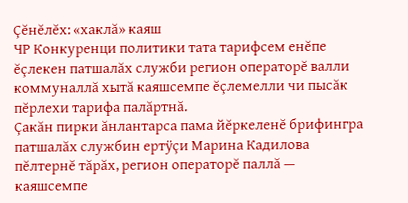Çĕнĕлĕх: «хаклă» каяш
ЧР Конкуренци политики тата тарифсем енĕпе ĕçлекен патшалăх служби регион операторĕ валли коммуналлă хытă каяшсемпе ĕçлемелли чи пысăк пĕрлехи тарифа палăртнă.
Çакăн пирки ăнлантарса пама йĕркеленĕ брифингра патшалăх службин ертÿçи Марина Кадилова пĕлтернĕ тăрăх, регион операторĕ паллă — каяшсемпе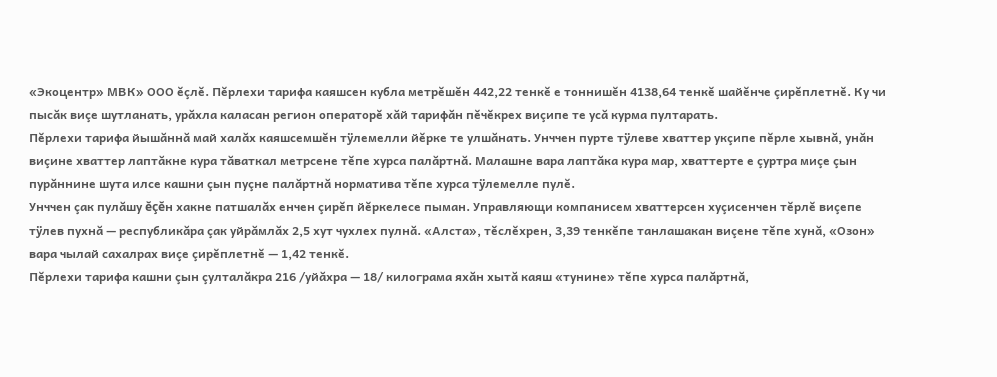«Экоцентр» МВК» ООО ĕçлĕ. Пĕрлехи тарифа каяшсен кубла метрĕшĕн 442,22 тенкĕ е тоннишĕн 4138,64 тенкĕ шайĕнче çирĕплетнĕ. Ку чи пысăк виçе шутланать, урăхла каласан регион операторĕ хăй тарифăн пĕчĕкрех виçипе те усă курма пултарать.
Пĕрлехи тарифа йышăннă май халăх каяшсемшĕн тÿлемелли йĕрке те улшăнать. Унччен пурте тÿлеве хваттер укçипе пĕрле хывнă, унăн виçине хваттер лаптăкне кура тăваткал метрсене тĕпе хурса палăртнă. Малашне вара лаптăка кура мар, хваттерте е çуртра миçе çын пурăннине шута илсе кашни çын пуçне палăртнă норматива тĕпе хурса тÿлемелле пулĕ.
Унччен çак пулăшу ĕçĕн хакне патшалăх енчен çирĕп йĕркелесе пыман. Управляющи компанисем хваттерсен хуçисенчен тĕрлĕ виçепе тÿлев пухнă — республикăра çак уйрăмлăх 2,5 хут чухлех пулнă. «Алста», тĕслĕхрен, 3,39 тенкĕпе танлашакан виçене тĕпе хунă, «Озон» вара чылай сахалрах виçе çирĕплетнĕ — 1,42 тенкĕ.
Пĕрлехи тарифа кашни çын çулталăкра 216 /уйăхра — 18/ килограма яхăн хытă каяш «тунине» тĕпе хурса палăртнă,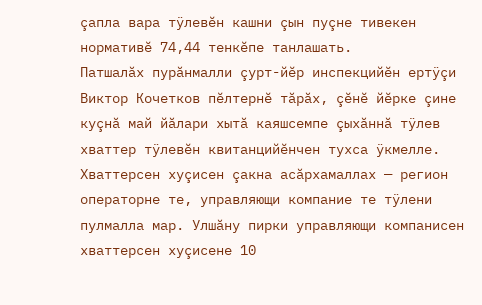çапла вара тÿлевĕн кашни çын пуçне тивекен нормативĕ 74,44 тенкĕпе танлашать.
Патшалăх пурăнмалли çурт-йĕр инспекцийĕн ертÿçи Виктор Кочетков пĕлтернĕ тăрăх, çĕнĕ йĕрке çине куçнă май йăлари хытă каяшсемпе çыхăннă тÿлев хваттер тÿлевĕн квитанцийĕнчен тухса ÿкмелле. Хваттерсен хуçисен çакна асăрхамаллах — регион операторне те, управляющи компание те тÿлени пулмалла мар. Улшăну пирки управляющи компанисен хваттерсен хуçисене 10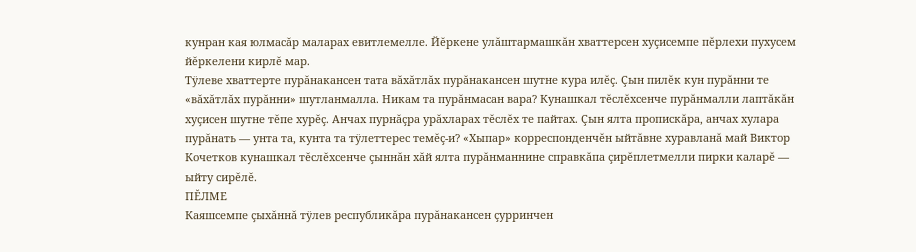кунран кая юлмасăр маларах евитлемелле. Йĕркене улăштармашкăн хваттерсен хуçисемпе пĕрлехи пухусем йĕркелени кирлĕ мар.
Тÿлеве хваттерте пурăнакансен тата вăхăтлăх пурăнакансен шутне кура илĕç. Çын пилĕк кун пурăнни те «вăхăтлăх пурăнни» шутланмалла. Никам та пурăнмасан вара? Кунашкал тĕслĕхсенче пурăнмалли лаптăкăн хуçисен шутне тĕпе хурĕç. Анчах пурнăçра урăхларах тĕслĕх те пайтах. Çын ялта пропискăра, анчах хулара пурăнать — унта та, кунта та тÿлеттерес темĕç-и? «Хыпар» корреспонденчĕн ыйтăвне хуравланă май Виктор Кочетков кунашкал тĕслĕхсенче çыннăн хăй ялта пурăнманнине справкăпа çирĕплетмелли пирки каларĕ — ыйту сирĕлĕ.
ПĔЛМЕ
Каяшсемпе çыхăннă тÿлев республикăра пурăнакансен çурринчен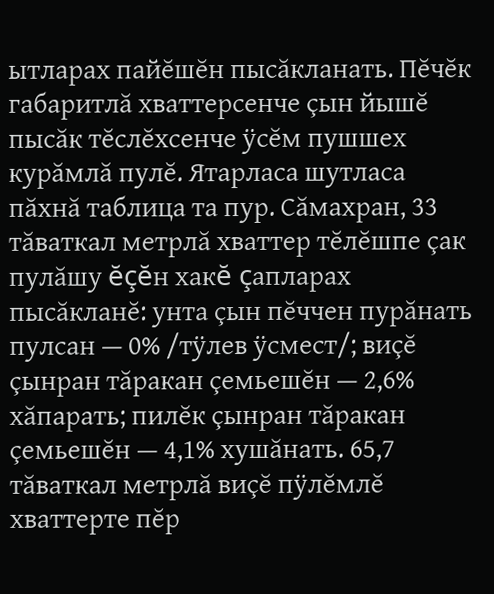ытларах пайĕшĕн пысăкланать. Пĕчĕк габаритлă хваттерсенче çын йышĕ пысăк тĕслĕхсенче ÿсĕм пушшех курăмлă пулĕ. Ятарласа шутласа пăхнă таблица та пур. Сăмахран, 33 тăваткал метрлă хваттер тĕлĕшпе çак пулăшу ĕçĕн хакĕ çапларах пысăкланĕ: унта çын пĕччен пурăнать пулсан — 0% /тÿлев ÿсмест/; виçĕ çынран тăракан çемьешĕн — 2,6% хăпарать; пилĕк çынран тăракан çемьешĕн — 4,1% хушăнать. 65,7 тăваткал метрлă виçĕ пÿлĕмлĕ хваттерте пĕр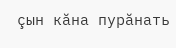çын кăна пурăнать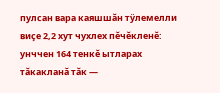пулсан вара каяшшăн тÿлемелли виçе 2,2 хут чухлех пĕчĕкленĕ: унччен 164 тенкĕ ытларах тăкакланă тăк —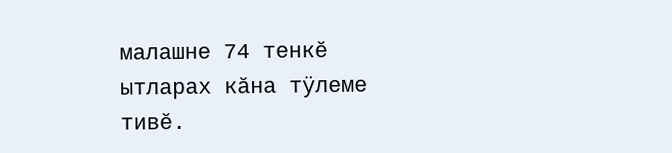малашне 74 тенкĕ ытларах кăна тÿлеме тивĕ.